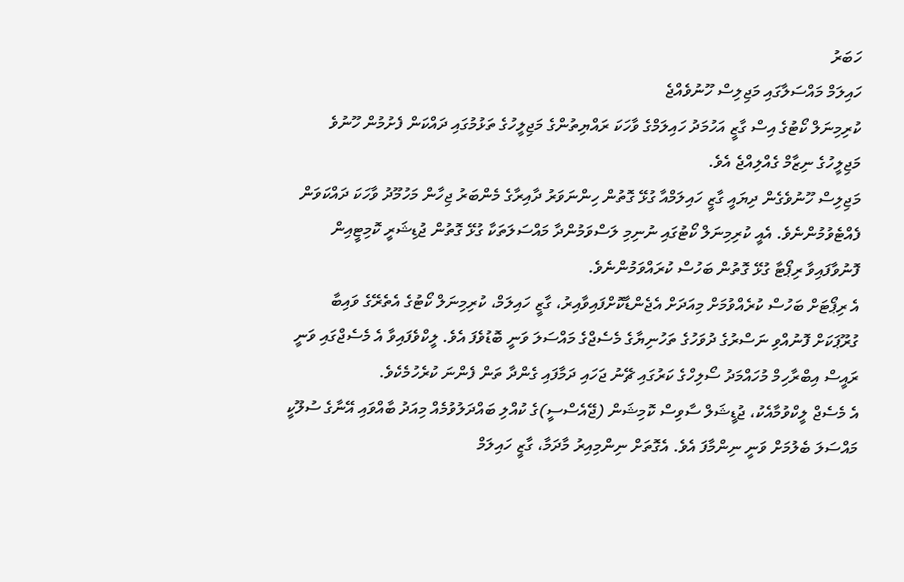ހަބަރު
ހައިލަމް މައްސަލާގައި މަޖިލިސް ހޫނުވެއްޖެ
ކުރިމިނަލް ކޯޓުގެ އިސް ގާޒީ އަހުމަދު ހައިލަމްގެ ވާހަކަ ރައްޔިތުންގެ މަޖިލީހުގެ ތަޅުމުގައި ދައްކަން ފެށުމުން ހޫނުވެ މަޖިލީހުގެ ނިޒާމް ގެއްލިއްޖެ އެވެ.
މަޖިލިސް ހޫނުވެގެން ދިޔައީ ގާޒީ ހައިލަމްއާ ގުޅޭ ގޮތުން ހިންނަވަރު ދާއިރާގެ މެންބަރު ޖިހާން މަހުމޫދު ވާހަކަ ދައްކަވަން ފެއްޓެވުމުންނެވެ. އެއީ ކުރިމިނަލް ކޯޓުގައި ނުނިމި ލަސްވަމުންދާ މައްސަލަތަކާ ގުޅޭ ގޮތުން ޖުޑިޝަރީ ކޮމިޓީއިން ފޮނުވާފައިވާ ރިޕޯޓާ ގުޅޭ ގޮތުން ބަހުސް ކުރައްވަމުންނެވެ.
އެ ރިޕޯޓަށް ބަހުސް ކުރެއްވުމަށް މިއަދަށް އެޖެންޑާކޮށްފައިވާއިރު، ގާޒީ ހައިލަމް، ކުރިމިނަލް ކޯޓުގެ އެތެރޭގެ ވައިބާ ގުރޫޕަކަށް ފޮނުއްވި ނަސްރުގެ ދުވަހުގެ ތަހުނިޔާގެ މެސެޖްގެ މައްސަލަ ވަނީ ބޮޑުވެފަ އެވެ. ލީކްވެފައިވާ އެ މެސެޖްގައި ވަނީ ރައީސް އިބްރާހިމް މުހައްމަދު ސޯލިހްގެ ކަރުގައި ޗޭނު ޖަހައި ދަމާފައި ގެންދާ ތަން ފެންނަ ކުރެހުމެކެވެ.
އެ މެސެޖް ލީކްވުމާއެކު، ޖުޑީޝަލް ސާވިސް ކޮމިޝަން (ޖޭއެސްސީ)ގެ ކުއްލި ބައްދަލުވުމެއް މިއަދު ބާއްވައި އޭނާގެ ސުލޫކީ މައްސަލަ ބެލުމަށް ވަނީ ނިންމާފަ އެވެ. އެގޮތަށް ނިންމިއިރު މާދަމާ، ގާޒީ ހައިލަމް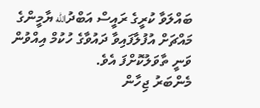ބައްލަވާ ކުރީގެ ރައީސް އަބްދުالله ޔާމީންގެ މައްޗަށް އުފުލާފައިވާ ދައުވާގެ ހުކުމް އިއްވުން ވަނީ ތާވަލުކޮށްފަ އެވެ.
މެންބަރު ޖިހާން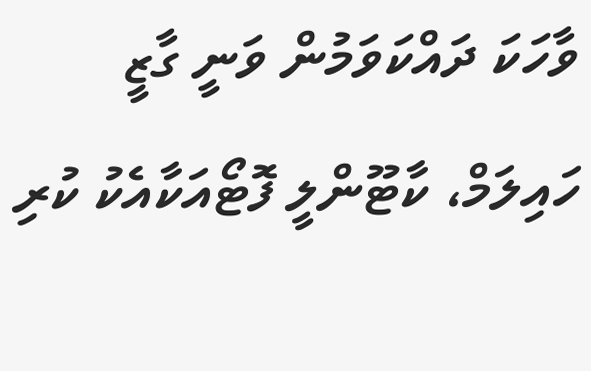ވާހަކަ ދައްކަވަމުން ވަނީ ގާޒީ ހައިލަމް، ކާޓޫންލީ ފޮޓޯއަކާއެކު ކުރި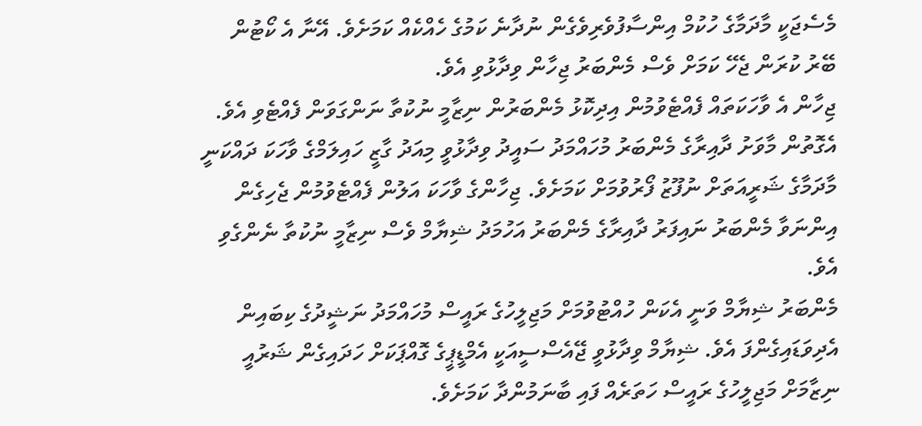މެސެޖަކީ މާދަމާގެ ހުކުމް އިންސާފުވެރިވެގެން ނުދާނެ ކަމުގެ ހެއްކެއް ކަމަށެވެ. އޭނާ އެ ކޯޓުން ބޭރު ކުރަން ޖެހޭ ކަމަށް ވެސް މެންބަރު ޖިހާން ވިދާޅުވި އެވެ.
ޖިހާން އެ ވާހަކަތައް ފެއްޓެވުމުން އިދިކޮޅު މެންބަރުން ނިޒާމީ ނުކުތާ ނަންގަވަން ފެއްޓެވި އެވެ. އެގޮތުން މާވަށު ދާއިރާގެ މެންބަރު މުހައްމަދު ސައީދު ވިދާޅުވީ މިއަދު ގާޒީ ހައިލަމްގެ ވާހަކަ ދައްކަނީ މާދަމާގެ ޝަރީއަތަށް ނުފޫޒު ފޯރުވުމަށް ކަމަށެވެ. ޖިހާންގެ ވާހަކަ އަލުން ފެއްޓެވުމުން ޖެހިގެން އިންނަވާ މެންބަރު ނައިފަރު ދާއިރާގެ މެންބަރު އަހުމަދު ޝިޔާމް ވެސް ނިޒާމީ ނުކުތާ ނެންގެވި އެވެ.
މެންބަރު ޝިޔާމް ވަނީ އެކަން ހުއްޓުވުމަށް މަޖިލީހުގެ ރައީސް މުހައްމަދު ނަޝީދުގެ ކިބައިން އެދިވަޑައިގެންފަ އެވެ. ޝިޔާމް ވިދާޅުވީ ޖޭއެސްސީއަކީ އެމްޑީޕީގެ ގޮއްޕަކަށް ހަދައިގެން ޝަރުއީ ނިޒާމަށް މަޖިލީހުގެ ރައީސް ހަތަރެއް ފައި ބާނަމުންދާ ކަމަށެވެ.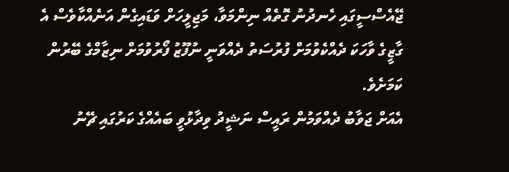ޖޭއެސްސީގައި ހެނދުނު ގޮތެއް ނިންމަވާ، މަޖިލީހަށް ވަޑައިގެން އަނެއްކާވެސް އެ ގާޒީގެ ވާހަކަ ދެއްކެވުމަށް ފުރުސަތު ދެއްވަނީ ނުފޫޒު ފޯރުވުމަށް ނިޒާމްގެ ބޭރުން ކަމަށެވެ.
އެއަށް ޖަވާބު ދެއްވަމުން ރައީސް ނަޝީދު ވިދާޅުވީ ބައެއްގެ ކަރުގައި ޗޭނު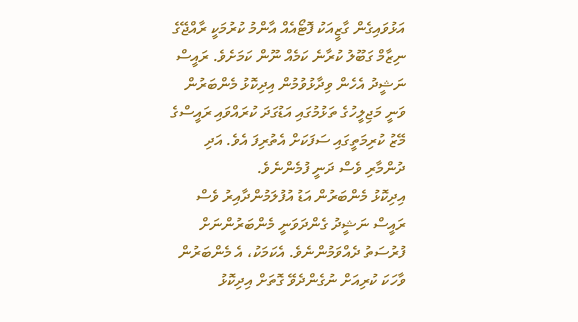އަޅުވައިގެން ގާޒީއަކު ފޮޓޯއެއް އާންމު ކުރުމަކީ ރާއްޖޭގެ ނިޒާމް ގަބޫލު ކުރާނެ ކަމެއް ނޫން ކަމަށެވެ. ރައީސް ނަޝީދު އެހެން ވިދާޅުވުމުން އިދިކޮޅު މެންބަރުން ވަނީ މަޖިލީހުގެ ތަޅުމުގައި އަޑުގަދަ ކުރައްވައި ރައީސްގެ މޭޒު ކުރިމަތީގައި ސަފަކަށް އެތުރިފަ އެވެ. އަދި ދުންމާރި ވެސް ދަނީ ފުމެންނެވެ.
އިދިކޮޅު މެންބަރުން އަޑު އުފުލަމުންދާއިރު ވެސް ރައީސް ނަޝީދު ގެންދަވަނީ މެންބަރުންނަށް ފުރުސަތު ދެއްވަމުންނެވެ. އެކަމަކު، އެ މެންބަރުން ވާހަކަ ކުރިއަށް ނުގެންދެވޭ ގޮތަށް އިދިކޮޅު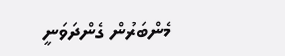މެންބަރުން ގެންދަވަނީ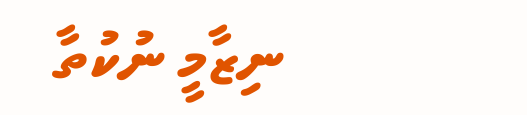ނިޒާމީ ނުކުތާ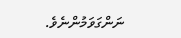ނަންގަވަމުންނެވެ.